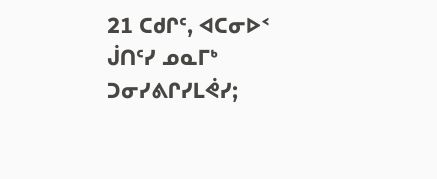21 ᑕᑯᒋᑦ, ᐊᑕᓂᐅᑉ ᒎᑎᑦᓯ ᓄᓇᒥᒃ ᑐᓂᓯᕕᒋᓯᒪᕚᓯ;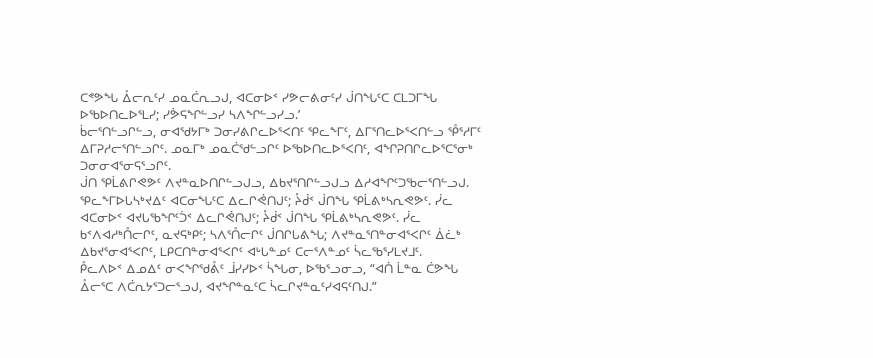ᑕᕝᕗᖓ ᐂᓕᕆᑦᓯ ᓄᓇᑖᕆᓗᒍ, ᐊᑕᓂᐅᑉ ᓯᕗᓕᕕᓂᑦᓯ ᒎᑎᖓᑦᑕ ᑕᒪᑐᒥᖓ ᐅᖃᐅᑎᓚᐅᕐᒪᓯ; ᓯᕘᕋᖏᓪᓗᓯ ᓴᐱᖏᓪᓗᓯᓗ.’
ᑳᓕᕐᑎᓪᓗᒋᓪᓗ, ᓂᐊᖁᔭᒥᒃ ᑐᓂᓯᕕᒋᓚᐅᕐᐸᑎᑦ ᕿᓚᖕᒥᑦ, ᐃᒥᕐᑎᓚᐅᕐᐸᑎᓪᓗ ᕾᕐᓱᒥᑦ ᐃᒥᕈᓱᓕᕐᑎᓪᓗᒋᑦ. ᓄᓇᒥᒃ ᓄᓇᑖᖁᓪᓗᒋᑦ ᐅᖃᐅᑎᓚᐅᕐᐸᑎᑦ, ᐊᖏᕈᑎᒋᓚᐅᕐᑕᕐᓂᒃ ᑐᓂᓂᐊᕐᓂᕋᕐᓗᒋᑦ.
ᒎᑎ ᕿᒫᕕᒋᕙᕗᑦ ᐱᔪᓐᓇᐅᑎᒋᓪᓗᒍᓗ, ᐃᑲᔪᕐᑎᒋᓪᓗᒍᓗ ᐃᓱᐊᖏᑦᑐᖃᓕᕐᑎᓪᓗᒍ.
ᕿᓚᖕᒥᐅᒐᓴᒃᔪᐃᑦ ᐊᑕᓂᖓᑦᑕ ᐃᓚᒋᕚᑎᒍᑦ; ᔧᑰᑉ ᒎᑎᖓ ᕿᒫᕕᒃᓴᕆᕙᕗᑦ. ᓰᓚ
ᐊᑕᓂᐅᑉ ᐊᔪᒐᖃᖏᑦᑑᑉ ᐃᓚᒋᕚᑎᒍᑦ; ᔧᑰᑉ ᒎᑎᖓ ᕿᒫᕕᒃᓴᕆᕙᕗᑦ. ᓰᓚ
ᑲᑉᐱᐊᓱᒃᑍᓕᒋᑦ, ᓇᔪᕋᒃᑭᑦ; ᓴᐱᕐᑍᓕᒋᑦ ᒎᑎᒋᒐᕕᖓ; ᐱᔪᓐᓇᕐᑎᓐᓂᐊᕐᐸᒋᑦ ᐄᓛᒃ ᐃᑲᔪᕐᓂᐊᕐᐸᒋᑦ, ᒪᑭᑕᑎᓐᓂᐊᕐᐸᒋᑦ ᐊᒡᒐᓐᓄᑦ ᑕᓕᕐᐱᓐᓄᑦ ᓵᓚᖃᕐᓯᒪᔪᒧᑦ.
ᑬᓚᐱᐅᑉ ᐃᓄᐃᑦ ᓂᐸᖏᖁᕔᑦ ᒨᓯᓯᐅᑉ ᓵᖓᓂ, ᐅᖃᕐᓗᓂᓗ, “ᐊᑏ ᒫᓐᓇ ᑖᕗᖓ ᐂᓕᕐᑕ ᐱᑖᕆᔭᕐᑐᓕᕐᓗᒍ, ᐊᔪᖏᓐᓇᑦᑕ ᓵᓚᒋᔪᓐᓇᑦᓯᐊᕋᑦᑎᒍ.”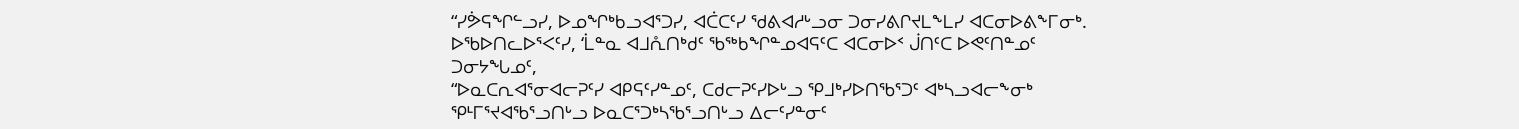“ᓯᕘᕋᖏᓪᓗᓯ, ᐅᓄᖏᒃᑲᓗᐊᕐᑐᓯ, ᐊᑖᑕᑦᓯ ᖁᕕᐊᓱᒡᓗᓂ ᑐᓂᓯᕕᒋᔪᒪᖕᒪᓯ ᐊᑕᓂᐅᕕᖕᒥᓂᒃ.
ᐅᖃᐅᑎᓚᐅᕐᐸᑦᓯ, ‘ᒫᓐᓇ ᐊᒧᕅᑎᒃᑯᑦ ᖃᖅᑲᖏᓐᓄᐊᕋᑦᑕ ᐊᑕᓂᐅᑉ ᒎᑎᑦᑕ ᐅᕙᑦᑎᓐᓄᑦ ᑐᓂᔭᖓᓄᑦ,
“ᐅᓇᑕᕆᐊᕐᓂᐊᓕᕈᑦᓯ ᐊᑭᕋᑦᓯᓐᓄᑦ, ᑕᑯᓕᕈᑦᓯᐅᒡᓗ ᕿᒧᒃᓯᐅᑎᖃᕐᑐᑦ ᐊᒃᓴᓗᐊᓕᖕᓂᒃ ᕿᒻᒥᕐᔪᐊᖃᕐᓗᑎᒡᓗ ᐅᓇᑕᕐᑐᒃᓴᖃᕐᓗᑎᒡᓗ ᐃᓕᑦᓯᓐᓂᑦ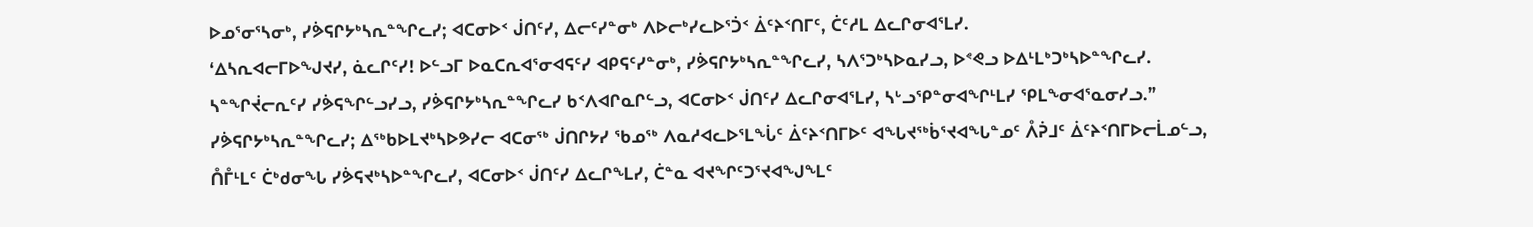ᐅᓄᕐᓂᕐᓴᓂᒃ, ᓯᕘᕋᒋᔭᒃᓴᕆᓐᖏᓚᓯ; ᐊᑕᓂᐅᑉ ᒎᑎᑦᓯ, ᐃᓕᑦᓯᓐᓂᒃ ᐱᐅᓕᒃᓯᓚᐅᕐᑑᑉ ᐄᑦᔨᑉᑎᒥᑦ, ᑖᑦᓱᒪ ᐃᓚᒋᓂᐊᕐᒪᓯ.
‘ᐃᓴᕆᐊᓕᒥᐅᖑᔪᓯ, ᓈᓚᒋᑦᓯ! ᐅᓪᓗᒥ ᐅᓇᑕᕆᐊᕐᓂᐊᕋᑦᓯ ᐊᑭᕋᑦᓯᓐᓂᒃ, ᓯᕘᕋᒋᔭᒃᓴᕆᓐᖏᓚᓯ, ᓴᐱᕐᑐᒃᓴᐅᓇᓯᓗ, ᐅᕝᕙᓗ ᐅᐃᒻᒪᒃᑐᒃᓴᐅᓐᖏᓚᓯ.
ᓴᓐᖏᔫᓕᕆᑦᓯ ᓯᕘᕋᖏᓪᓗᓯᓗ, ᓯᕘᕋᒋᔭᒃᓴᕆᓐᖏᓚᓯ ᑲᑉᐱᐊᒋᓇᒋᓪᓗ, ᐊᑕᓂᐅᑉ ᒎᑎᑦᓯ ᐃᓚᒋᓂᐊᕐᒪᓯ, ᓴᒡᓗᕿᓐᓂᐊᖏᒻᒪᓯ ᕿᒪᖕᓂᐊᕐᓇᓂᓯᓗ.”
ᓯᕘᕋᒋᔭᒃᓴᕆᓐᖏᓚᓯ; ᐃᖅᑲᐅᒪᔪᒃᓴᐅᕗᓯᓕ ᐊᑕᓂᖅ ᒎᑎᒋᔭᓯ ᖃᓄᖅ ᐱᓇᓱᐊᓚᐅᕐᒪᖔᑦ ᐄᑦᔨᑉᑎᒥᐅᑦ ᐊᖓᔪᖅᑳᕐᔪᐊᖓᓐᓄᑦ ᐰᕉᒧᑦ ᐄᑦᔨᑉᑎᒥᐅᓕᒫᓄᓪᓗ,
ᑍᒤᒻᒪᑦ ᑖᒃᑯᓂᖓ ᓯᕘᕋᔪᒃᓴᐅᓐᖏᓚᓯ, ᐊᑕᓂᐅᑉ ᒎᑎᑦᓯ ᐃᓚᒋᖕᒪᓯ, ᑖᓐᓇ ᐊᔪᖏᑦᑐᕐᔪᐊᖑᖕᒪᑦ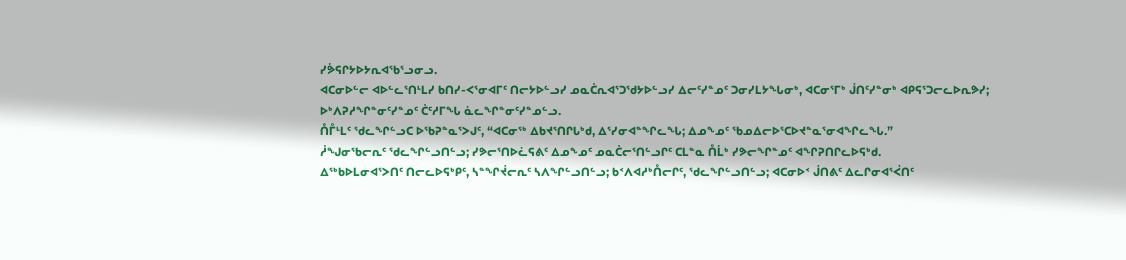ᓯᕘᕋᒋᔭᐅᔭᕆᐊᖃᕐᓗᓂᓗ.
ᐊᑕᓂᐅᓪᓕ ᐊᐅᓪᓚᕐᑎᒻᒪᓯ ᑲᑎᓯ-ᐸᕐᓂᐊᒥᑦ ᑎᓕᔭᐅᓪᓗᓯ ᓄᓇᑖᕆᐊᕐᑐᖁᔭᐅᓪᓗᓯ ᐃᓕᑦᓯᓐᓄᑦ ᑐᓂᓯᒪᔭᖓᓂᒃ, ᐊᑕᓂᕐᒥᒃ ᒎᑎᑦᓯᓐᓂᒃ ᐊᑭᕋᕐᑐᓕᓚᐅᕆᕗᓯ; ᐅᒃᐱᕈᓱᖏᓐᓂᑦᓯᓐᓄᑦ ᑖᑦᓱᒥᖓ ᓈᓚᖏᓐᓂᑦᓯᓐᓄᓪᓗ.
ᑍᒤᒻᒪᑦ ᖁᓚᖏᓪᓗᑕ ᐅᖃᕈᓐᓇᕐᐳᒍᑦ, “ᐊᑕᓂᖅ ᐃᑲᔪᕐᑎᒋᒐᒃᑯ, ᐃᕐᓯᓂᐊᓐᖏᓚᖓ; ᐃᓄᖕᓄᑦ ᖃᓄᐃᓕᐅᕐᑕᐅᔪᓐᓇᕐᓂᐊᖏᓚᖓ.”
ᓲᖑᓂᖃᓕᕆᑦ ᖁᓚᖏᓪᓗᑎᓪᓗ; ᓯᕗᓕᕐᑎᐅᓛᕋᕕᑦ ᐃᓄᖕᓄᑦ ᓄᓇᑖᓕᕐᑎᓪᓗᒋᑦ ᑕᒪᓐᓇ ᑍᒫᒃ ᓯᕗᓕᖏᓐᓄᑦ ᐊᖏᕈᑎᒋᓚᐅᕋᒃᑯ.
ᐃᖅᑲᐅᒪᓂᐊᕐᐳᑎᑦ ᑎᓕᓚᐅᕋᒃᑭᑦ, ᓴᓐᖏᔫᓕᕆᑦ ᓴᐱᖏᓪᓗᑎᓪᓗ; ᑲᑉᐱᐊᓱᒃᑍᓕᒋᑦ, ᖁᓚᖏᓪᓗᑎᓪᓗ; ᐊᑕᓂᐅᑉ ᒎᑎᕕᑦ ᐃᓚᒋᓂᐊᕐᐹᑎᑦ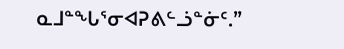ᓇᒧᓐᖓᕐᓂᐊᕈᕕᓪᓘᓐᓃᑦ.”